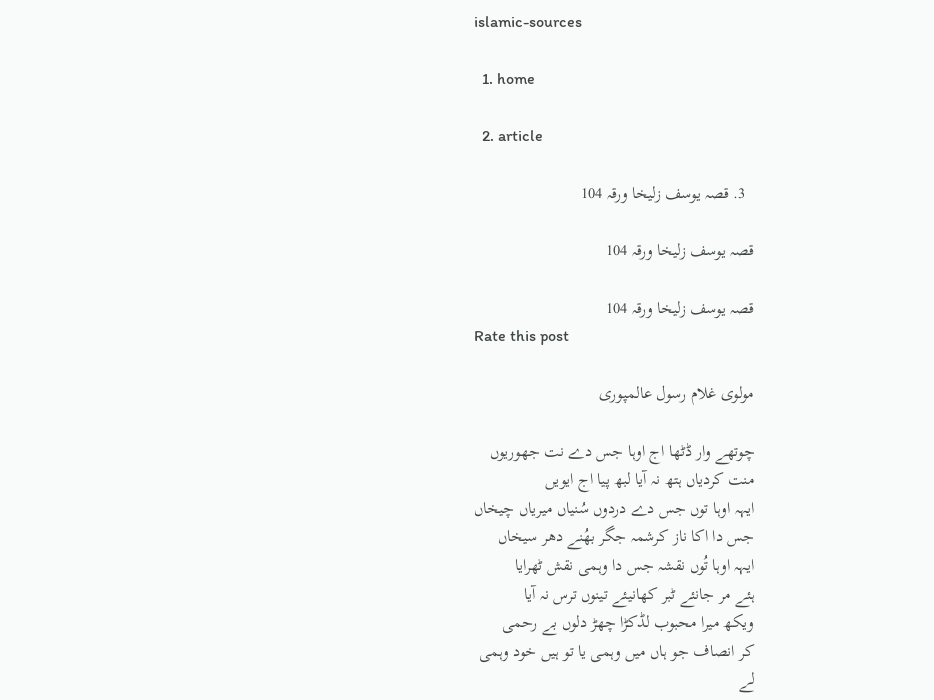islamic-sources

  1. home

  2. article

  3. قصہ یوسف زلیخا ورقہ 104

قصہ یوسف زلیخا ورقہ 104

قصہ یوسف زلیخا ورقہ 104
Rate this post

مولوی غلام رسول عالمپوری

چوتھے وار ڈٹھا اج اوہا جس دے نت جھوریوں
منت کردیاں ہتھ نہ آیا لبھ پیا اج ایویں
ایہہ اوہا توں جس دے دردوں سُنیاں میریاں چیخاں
جس دا اکا ناز کرشمہ جگر بھُنے دھر سیخاں
ایہہ اوہا تُوں نقشہ جس دا وہمی نقش ٹھرایا
ہئے مر جانئے ٹبر کھانیئے تینوں ترس نہ آیا
ویکھ میرا محبوب لڈکڑا چھڑ دلوں بے رحمی
کر انصاف جو ہاں میں وہمی یا تو ہیں خود وہمی
لے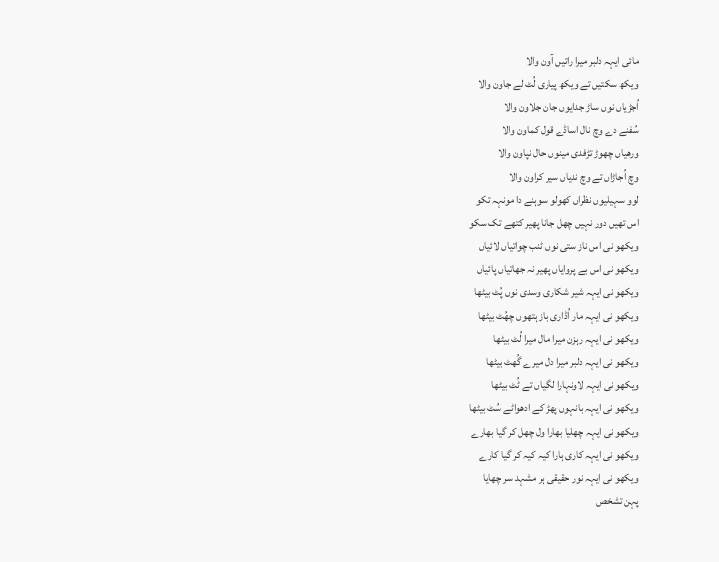مائی ایہہ دلبر میرا راتیں آون والا
ویکھ سکتیں تے ویکھ پیاری لُٹ لے جاون والا
اُجڑیاں نوں ساڑ جدایوں جان جلاون والا
سُفنے دے وچ نال اساڈے قول کماون والا
ورھیاں چھوڑ تڑفدی مینوں حال نپاون والا
وچ اُجاڑاں تے وچ ندیاں سیر کراون والا
لوو سہیلیوں نظراں کھولو سوہنے دا مونہہ تکو
اس تھیں دور نہیں چھل جانا پھیر کتھے تک سکو
ویکھو نی اس ناز ستی نوں ٹنب چواتیاں لائیاں
ویکھو نی اس بے پروایاں پھیر نہ جھاتیاں پائیاں
ویکھو نی ایہہ شیر شکاری وسدی نوں پُٹ بیٹھا
ویکھو نی ایہہ مار اُڈاری باز ہتھوں چھُٹ بیٹھا
ویکھو نی ایہہ رہزن میرا مال میرا لُٹ بیٹھا
ویکھو نی ایہہ دلبر میرا دل میرے گُھٹ بیٹھا
ویکھو نی ایہہ لاونہارا لگیاں تے ٹُٹ بیٹھا
ویکھو نی ایہہ بانہوں پھڑ کے ادھواٹے سُٹ بیٹھا
ویکھو نی ایہہ چھلیا بھارا ول چھل کر گیا بھارے
ویکھو نی ایہہ کاری ہارا کیہ کیہ کر گیا کارے
ویکھو نی ایہہ نور حقیقی ہر مشہد سر چھایا
پہن تشخص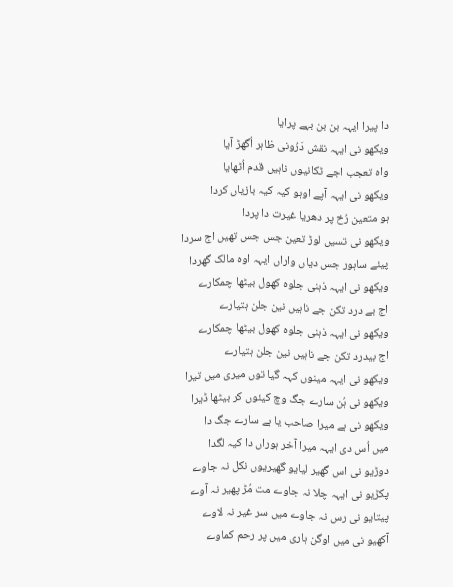دا پیرا ایہہ بن بن بہے پرایا
ویکھو نی ایہہ نقش دَرُونی ظاہر اُگھڑ آیا
واہ تعجب اجے ٹکانیوں ناہیں قدم اُٹھایا
ویکھو نی ایہہ آپے اوہو کیہ کیہ بازیاں کردا
ہو متعین رُخ پر دھریا غیرت دا پردا
ویکھو نی تسیں لوڑ تعین جس جس تھیں اج سردا
پیئے ساہور جس دیاں واراں ایہہ اوہ مالک گھردا
ویکھو نی ایہہ ذہنی جلوہ کھول بیٹھا چمکارے
اج بے درد تکن جے ناہیں نین جلن ہتیارے
ویکھو نی ایہہ ذہنی جلوہ کھول بیٹھا چمکارے
اج بیدرد تکن جے ناہیں نین جلن ہتیارے
ویکھو نی ایہہ مینوں کہہ گیا توں میری میں تیرا
ویکھو نی ہُن سارے جگ وچ کیئوں کر بیٹھا ڈیرا
ویکھو نی ہے میرا صاحب یا ہے سارے جگ دا
میں اُس دی ایہہ میرا آخر ہوراں دا کیہ لگدا
دوڑیو نی اس گھیر لیایو گھیریوں نکل نہ جاوے
پکڑیو نی ایہہ چلا نہ جاوے مت مُڑ پھیر نہ آوے
پیتایو نی رس نہ جاوے میں سر غیر نہ لاوے
آکھیو نی میں اوگن ہاری میں پر رحم کماوے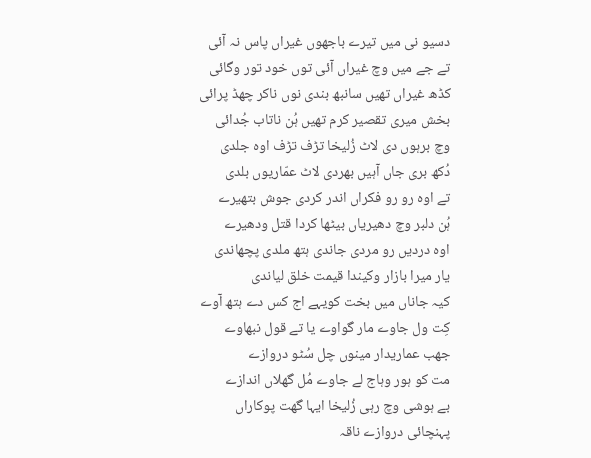دسیو نی میں تیرے باجھوں غیراں پاس نہ آئی
تے جے میں وچ غیراں آئی توں خود تور وگائی
کڈھ غیراں تھیں سانبھ بندی نوں ناکر چھڈ پرائی
بخش میری تقصیر کرم تھیں ہُن ناتاب جُدائی
وچ برہوں دی لاٹ زُلیخا تڑف تڑف اوہ جلدی
دُکھ بری جاں آہیں بھردی لاٹ عمّاریوں بلدی
تے اوہ رو رو فکراں اندر کردی جوش بتھیرے
ہُن دلبر وچ دھیریاں بیٹھا کردا قتل ودھیرے
اوہ دردیں رو مردی جاندی ہتھ ملدی پچھاندی
یار میرا بازار وکیندا قیمت خلق لیاندی
کیہ جاناں میں بخت کویہے اج کس دے ہتھ آوے
کِت ول جاوے مار گواوے یا تے قول نبھاوے
جھب عماریدار مینوں چل سُٹو دروازے
مت کو ہور وہاج لے جاوے مُل گھلاں اندازے
بے ہوشی وچ رہی زُلیخا ایہا گھت پوکاراں
پہنچائی دروازے ناقہ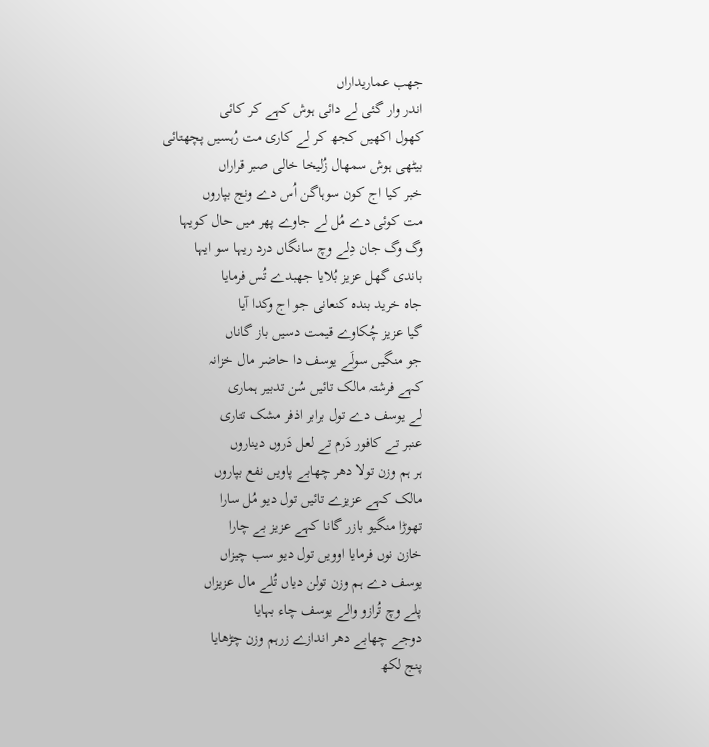جھب عماریداراں
اندر وار گئی لے دائی ہوش کہے کر کائی
کھول اکھیں کجھ کر لے کاری مت رُہسیں پچھتائی
بیٹھی ہوش سمھال زُلیخا خالی صبر قراراں
خبر کیا اج کون سوہاگن اُس دے ونج بپاروں
مت کوئی دے مُل لے جاوے پھر میں حال کویہا
وگ وگ جان دِلے وچ سانگاں درد ریہا سو ایہا
باندی گھل عزیز بُلایا جھبدے تُس فرمایا
جاہ خرید بندہ کنعانی جو اج وکدا آیا
گیا عزیز چُکاوے قیمت دسیں باز گاناں
جو منگیں سولَے یوسف دا حاضر مال خزانہ
کہے فرشتہ مالک تائیں سُن تدبیر ہماری
لے یوسف دے تول برابر اذفر مشک تتاری
عنبر تے کافور دَرم تے لعل دَروں دیناروں
ہر ہم وزن تولا دھر چھابے پاویں نفع بپاروں
مالک کہے عزیزے تائیں تول دیو مُل سارا
تھوڑا منگیو بازر گانا کہے عزیز بے چارا
خازن نوں فرمایا اوویں تول دیو سب چیزاں
یوسف دے ہم وزن تولن دیاں تُلے مال عزیزاں
پلے وچ تُرازو والے یوسف چاء بہایا
دوجے چھابے دھر اندازے زرہم وزن چڑھایا
پنج لکھ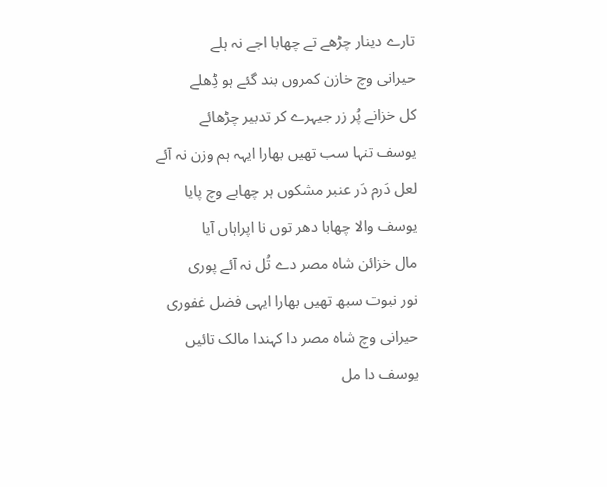تارے دینار چڑھے تے چھابا اجے نہ ہلے
حیرانی وچ خازن کمروں بند گئے ہو ڈِھلے
کل خزانے پُر زر جیہرے کر تدبیر چڑھائے
یوسف تنہا سب تھیں بھارا ایہہ ہم وزن نہ آئے
لعل دَرم دَر عنبر مشکوں ہر چھابے وچ پایا
یوسف والا چھابا دھر توں نا اپراہاں آیا
مال خزائن شاہ مصر دے تُل نہ آئے پوری
نور نبوت سبھ تھیں بھارا ایہی فضل غفوری
حیرانی وچ شاہ مصر دا کہندا مالک تائیں
یوسف دا مل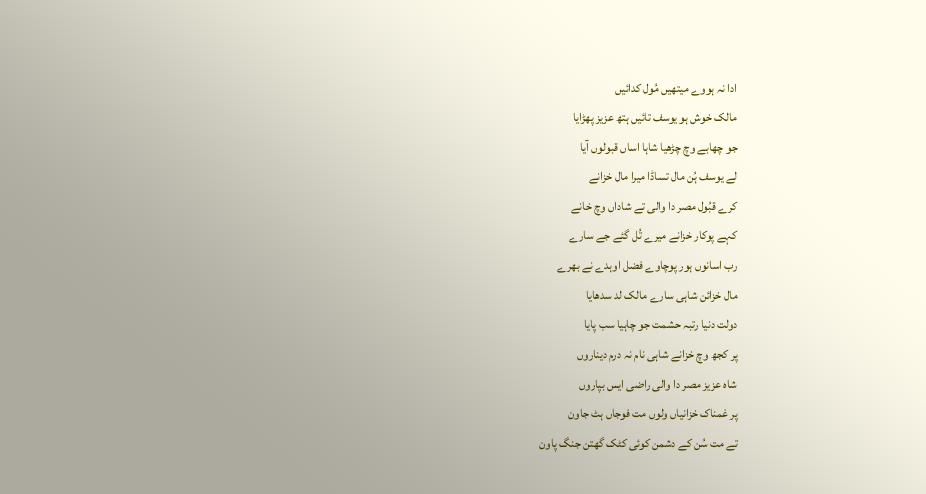ادا نہ ہووے میتھیں مُول کدائیں
مالک خوش ہو یوسف تائیں ہتھ عزیز پھڑایا
جو چھابے وچ چڑھیا شاہا اساں قبولوں آیا
لے یوسف ہُن مال تساڈا میرا مال خزانے
کرے قبُول مصر دا والی تے شاداں وچ خانے
کہے پوکار خزانے میرے تُل گئے جے سارے
رب اسانوں ہور پوچاوے فضل اوہدے نے بھرے
مال خزائن شاہی سارے مالک لد سدھایا
دولت دنیا رتبہ حشمت جو چاہیا سب پایا
پر کجھ وچ خزانے شاہی نام نہ درم دیناروں
شاہ عزیز مصر دا والی راضی ایس بپاروں
پر غمناک خزانیاں ولوں مت فوجاں ہٹ جاون
تے مت سُن کے دشمن کوئی کٹک گھتن جنگ پاون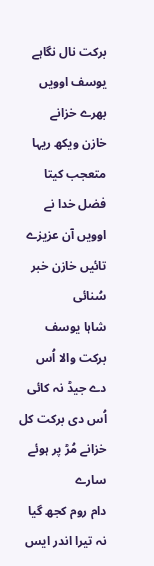برکت نال نگاہے یوسف اوویں بھرے خزانے
خازن ویکھ ریہا متعجب کیتا فضل خدا نے
اوویں آن عزیزے تائیں خازن خبر سُنائی
شاہا یوسف برکت والا اُس دے جیڈ نہ کائی
اُس دی برکت کل خزانے مُڑ پر ہوئے سارے
دام روم کجھ گیا نہ تیرا اندر ایس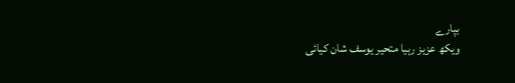بپارے
ویکھ عزیز رہیا متحیر یوسف شان کیائی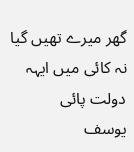گھر میرے تھیں گیا نہ کائی میں ایہہ دولت پائی
یوسف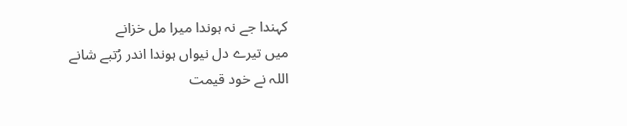کہندا جے نہ ہوندا میرا مل خزانے
میں تیرے دل نیواں ہوندا اندر رُتبے شانے
اللہ نے خود قیمت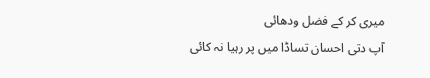میری کر کے فضل ودھائی
آپ دتی احسان تساڈا میں پر رہیا نہ کائی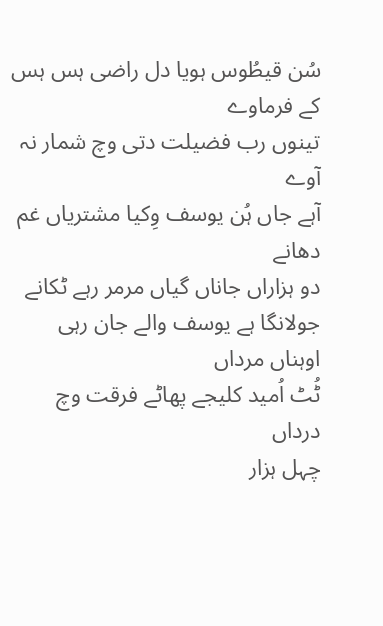سُن قیطُوس ہویا دل راضی ہس ہس کے فرماوے
تینوں رب فضیلت دتی وچ شمار نہ آوے
آہے جاں ہُن یوسف وِکیا مشتریاں غم دھانے
دو ہزاراں جاناں گیاں مرمر رہے ٹکانے
جولانگا ہے یوسف والے جان رہی اوہناں مرداں
ٹُٹ اُمید کلیجے پھاٹے فرقت وچ درداں
چہل ہزار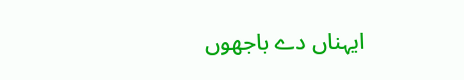ایہناں دے باجھوں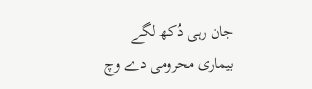جان رہی دُکھ لگے
بیماری محرومی دے وچ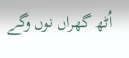اُٹھ گھراں نوں وگے